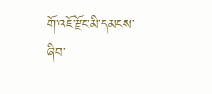གོ་འཇོ་རྫོང་མི་དམངས་ཞིབ་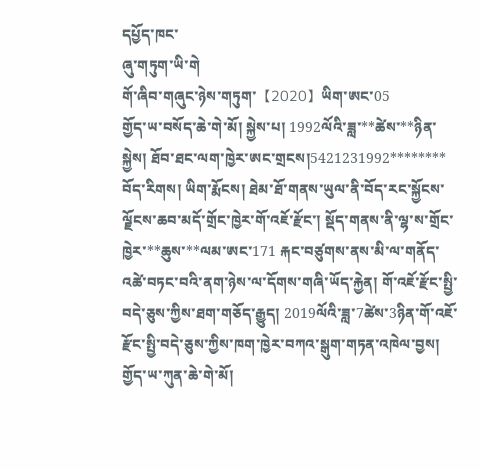དཔྱོད་ཁང་
ཞུ་གཏུག་ཡི་གེ
གོ་ཞིབ་གཞུང་ཉེས་གཏུག་【2020】ཡིག་ཨང་05
གྱོད་ཡ་བསོད་ཆེ་གེ་མོ། སྐྱེས་པ། 1992ལོའི་ཟླ་**ཚེས་**ཉིན་སྐྱེས། ཐོབ་ཐང་ལག་ཁྱེར་ཨང་གྲངས།5421231992******** བོད་རིགས། ཡིག་རྨོངས། ཐེམ་ཐོ་གནས་ཡུལ་ནི་བོད་རང་སྐྱོངས་ལྗོངས་ཆབ་མདོ་གྲོང་ཁྱེར་གོ་འཇོ་རྫོང་། སྡོད་གནས་ནི་ལྷ་ས་གྲོང་ཁྱེར་**ཆུས་**ལམ་ཨང་171 རྐང་བཙུགས་ནས་མི་ལ་གནོད་འཚེ་བཏང་བའི་ནག་ཉེས་ལ་དོགས་གཞི་ཡོད་རྐྱེན། གོ་འཇོ་རྫོང་སྤྱི་བདེ་ཅུས་ཀྱིས་ཐག་གཅོད་རྒྱུད། 2019ལོའི་ཟླ་7ཚེས་3ཉིན་གོ་འཇོ་རྫོང་སྤྱི་བདེ་ཅུས་ཀྱིས་ཁག་ཁྱེར་བཀའ་སྒུག་གཏན་འཁེལ་བྱས།
གྱོད་ཡ་ཀུན་ཆེ་གེ་མོ།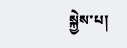སྐྱེས་པ།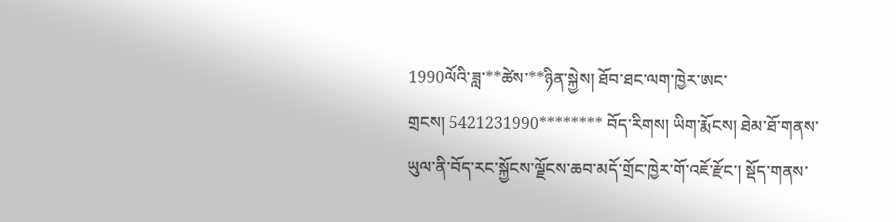1990ལོའི་ཟླ་**ཚེས་**ཉིན་སྐྱེས། ཐོབ་ཐང་ལག་ཁྱེར་ཨང་
གྲངས། 5421231990******** བོད་རིགས། ཡིག་རྨོངས། ཐེམ་ཐོ་གནས་ཡུལ་ནི་བོད་རང་སྐྱོངས་ལྗོངས་ཆབ་མདོ་གྲོང་ཁྱེར་གོ་འཇོ་རྫོང་། སྡོད་གནས་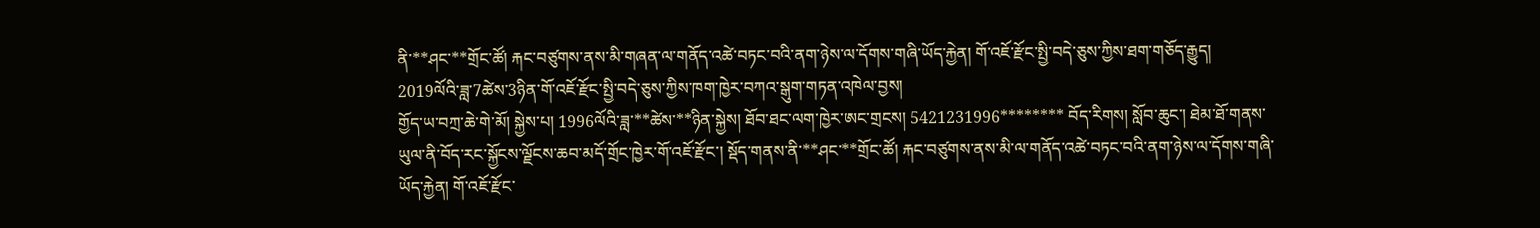ནི་**ཤང་**གྲོང་ཚོ། རྐང་བཙུགས་ནས་མི་གཞན་ལ་གནོད་འཚེ་བཏང་བའི་ནག་ཉེས་ལ་དོགས་གཞི་ཡོད་རྐྱེན། གོ་འཇོ་རྫོང་སྤྱི་བདེ་ཅུས་ཀྱིས་ཐག་གཅོད་རྒྱུད། 2019ལོའི་ཟླ་7ཚེས་3ཉིན་གོ་འཇོ་རྫོང་སྤྱི་བདེ་ཅུས་ཀྱིས་ཁག་ཁྱེར་བཀའ་སྒུག་གཏན་འཁེལ་བྱས།
གྱོད་ཡ་བཀྲ་ཆེ་གེ་མོ། སྐྱེས་པ། 1996ལོའི་ཟླ་**ཚེས་**ཉིན་སྐྱེས། ཐོབ་ཐང་ལག་ཁྱེར་ཨང་གྲངས། 5421231996******** བོད་རིགས། སློབ་ཆུང་། ཐེམ་ཐོ་གནས་ཡུལ་ནི་བོད་རང་སྐྱོངས་ལྗོངས་ཆབ་མདོ་གྲོང་ཁྱེར་གོ་འཇོ་རྫོང་། སྡོད་གནས་ནི་**ཤང་**གྲོང་ཚོ། རྐང་བཙུགས་ནས་མི་ལ་གནོད་འཚེ་བཏང་བའི་ནག་ཉེས་ལ་དོགས་གཞི་ཡོད་རྐྱེན། གོ་འཇོ་རྫོང་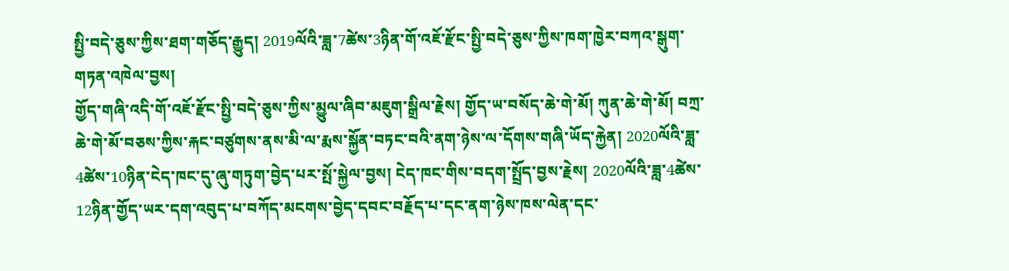སྤྱི་བདེ་ཅུས་ཀྱིས་ཐག་གཅོད་རྒྱུད། 2019ལོའི་ཟླ་7ཚེས་3ཉིན་གོ་འཇོ་རྫོང་སྤྱི་བདེ་ཅུས་ཀྱིས་ཁག་ཁྱེར་བཀའ་སྒུག་གཏན་འཁེལ་བྱས།
གྱོད་གཞི་འདི་གོ་འཇོ་རྫོང་སྤྱི་བདེ་ཅུས་ཀྱིས་མྱུལ་ཞིབ་མཇུག་སྒྲིལ་རྗེས། གྱོད་ཡ་བསོད་ཆེ་གེ་མོ། ཀུན་ཆེ་གེ་མོ། བཀྲ་ཆེ་གེ་མོ་བཅས་ཀྱིས་རྐང་བཙུགས་ནས་མི་ལ་རྨས་སྐྱོན་བཏང་བའི་ནག་ཉེས་ལ་དོགས་གཞི་ཡོད་རྐྱེན། 2020ལོའི་ཟླ་4ཚེས་10ཉིན་ངེད་ཁང་དུ་ཞུ་གཏུག་བྱེད་པར་སྤོ་སྐྱེལ་བྱས། ངེད་ཁང་གིས་བདག་སྤྲོད་བྱས་རྗེས། 2020ལོའི་ཟླ་4ཚེས་12ཉིན་གྱོད་ཡར་དག་འབུད་པ་བཀོད་མངགས་བྱེད་དབང་བརྗོད་པ་དང་ནག་ཉེས་ཁས་ལེན་དང་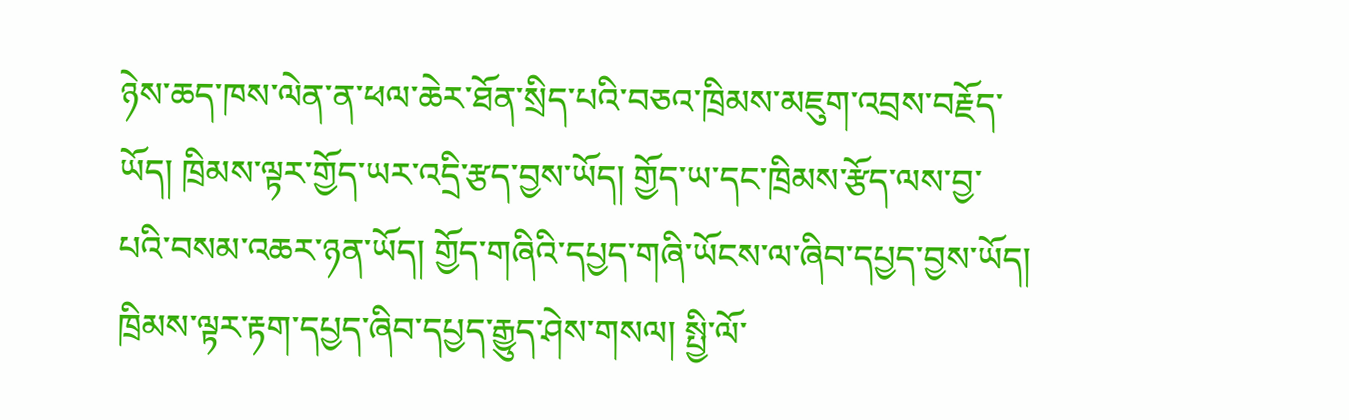ཉེས་ཆད་ཁས་ལེན་ན་ཕལ་ཆེར་ཐོན་སྲིད་པའི་བཅའ་ཁྲིམས་མཇུག་འབྲས་བརྗོད་ཡོད། ཁྲིམས་ལྟར་གྱོད་ཡར་འདྲི་རྩད་བྱས་ཡོད། གྱོད་ཡ་དང་ཁྲིམས་རྩོད་ལས་བྱ་པའི་བསམ་འཆར་ཉན་ཡོད། གྱོད་གཞིའི་དཔྱད་གཞི་ཡོངས་ལ་ཞིབ་དཔྱད་བྱས་ཡོད།
ཁྲིམས་ལྟར་རྟག་དཔྱད་ཞིབ་དཔྱད་རྒྱུད་ཤེས་གསལ། སྤྱི་ལོ་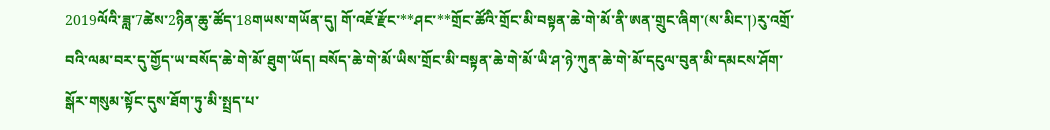2019ལོའི་ཟླ་7ཚེས་2ཉིན་ཆུ་ཚོད་18གཡས་གཡོན་དུ། གོ་འཇོ་རྫོང་**ཤང་**གྲོང་ཚོའི་གྲོང་མི་བསྟན་ཆེ་གེ་མོ་ནི་ཨན་གྲུང་ཞིག་(ས་མིང་།)རུ་འགྲོ་བའི་ལམ་བར་དུ་གྱོད་ཡ་བསོད་ཆེ་གེ་མོ་ཐུག་ཡོད། བསོད་ཆེ་གེ་མོ་ཡིས་གྲོང་མི་བསྟན་ཆེ་གེ་མོ་ཡི་ཤ་ཉེ་ཀུན་ཆེ་གེ་མོ་དངུལ་བུན་མི་དམངས་ཤོག་སྒོར་གསུམ་སྟོང་དུས་ཐོག་ཏུ་མི་སྤྲད་པ་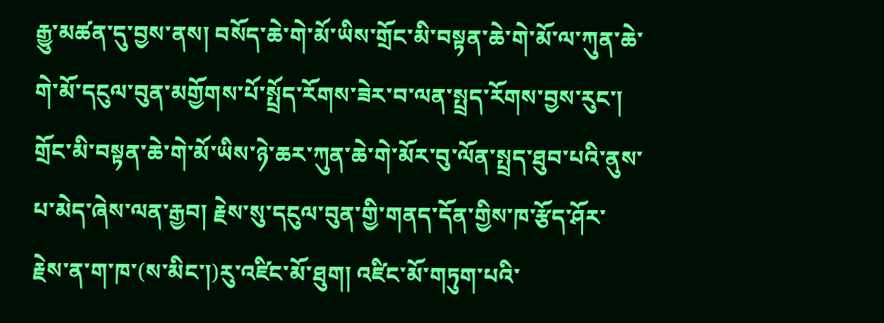རྒྱུ་མཚན་དུ་བྱས་ནས། བསོད་ཆེ་གེ་མོ་ཡིས་གྲོང་མི་བསྟན་ཆེ་གེ་མོ་ལ་ཀུན་ཆེ་གེ་མོ་དངུལ་བུན་མགྱོགས་པོ་སྤྲོད་རོགས་ཟེར་བ་ལན་སྤྲད་རོགས་བྱས་རུང་། གྲོང་མི་བསྟན་ཆེ་གེ་མོ་ཡིས་ཉེ་ཆར་ཀུན་ཆེ་གེ་མོར་བུ་ལོན་སྤྲད་ཐུབ་པའི་ནུས་པ་མེད་ཞེས་ལན་རྒྱབ། རྗེས་སུ་དངུལ་བུན་གྱི་གནད་དོན་གྱིས་ཁ་རྩོད་ཤོར་རྗེས་ན་ག་ཁ་(ས་མིང་།)རུ་འཛིང་མོ་ཐུག། འཛིང་མོ་གཏུག་པའི་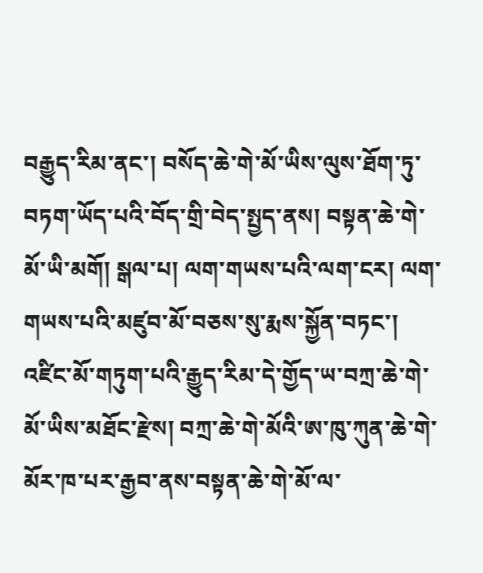བརྒྱུད་རིམ་ནང་། བསོད་ཆེ་གེ་མོ་ཡིས་ལུས་ཐོག་ཏུ་བཏག་ཡོད་པའི་བོད་གྲི་བེད་སྤྱད་ནས། བསྟན་ཆེ་གེ་མོ་ཡི་མགོ། སྒལ་པ། ལག་གཡས་པའི་ལག་ངར། ལག་གཡས་པའི་མཛུབ་མོ་བཅས་སུ་རྨས་སྐྱོན་བཏང་། འཛིང་མོ་གཏུག་པའི་རྒྱུད་རིམ་དེ་གྱོད་ཡ་བཀྲ་ཆེ་གེ་མོ་ཡིས་མཐོང་རྫེས། བཀྲ་ཆེ་གེ་མོའི་ཨ་ཁུ་ཀུན་ཆེ་གེ་མོར་ཁ་པར་རྒྱབ་ནས་བསྟན་ཆེ་གེ་མོ་ལ་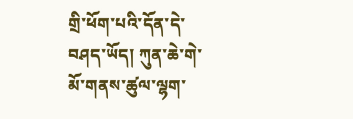གྲི་ཕོག་པའི་དོན་དེ་བཤད་ཡོད། ཀུན་ཆེ་གེ་མོ་གནས་ཚུལ་ལྷག་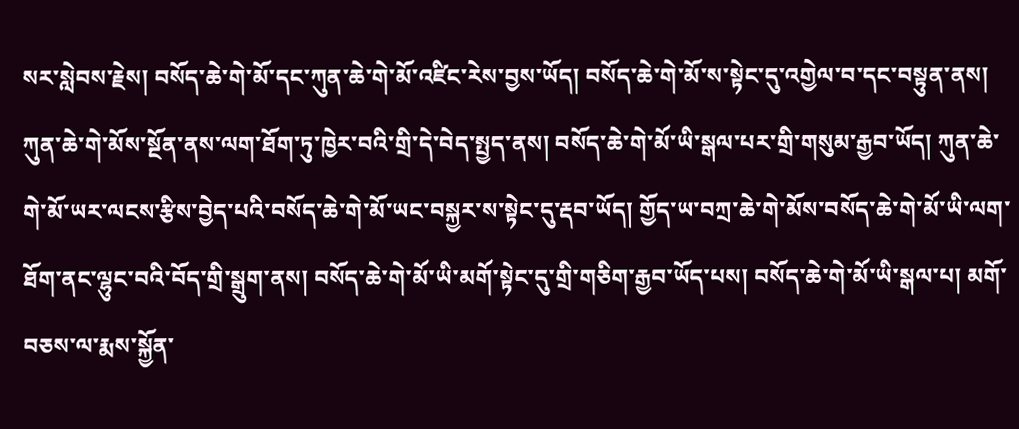སར་སླེབས་རྗེས། བསོད་ཆེ་གེ་མོ་དང་ཀུན་ཆེ་གེ་མོ་འཛིང་རེས་བྱས་ཡོད། བསོད་ཆེ་གེ་མོ་ས་སྟེང་དུ་འགྱེལ་བ་དང་བསྟུན་ནས། ཀུན་ཆེ་གེ་མོས་སྔོན་ནས་ལག་ཐོག་ཏུ་ཁྱེར་བའི་གྲི་དེ་བེད་སྤྱད་ནས། བསོད་ཆེ་གེ་མོ་ཡི་སྒལ་པར་གྲི་གསུམ་རྒྱབ་ཡོད། ཀུན་ཆེ་གེ་མོ་ཡར་ལངས་རྩིས་བྱེད་པའི་བསོད་ཆེ་གེ་མོ་ཡང་བསྐྱར་ས་སྟེང་དུ་རྡབ་ཡོད། གྱོད་ཡ་བཀྲ་ཆེ་གེ་མོས་བསོད་ཆེ་གེ་མོ་ཡི་ལག་ཐོག་ནང་ལྷུང་བའི་བོད་གྲི་སྒྲུག་ནས། བསོད་ཆེ་གེ་མོ་ཡི་མགོ་སྟེང་དུ་གྲི་གཅིག་རྒྱབ་ཡོད་པས། བསོད་ཆེ་གེ་མོ་ཡི་སྒལ་པ། མགོ་བཅས་ལ་རྨས་སྐྱོན་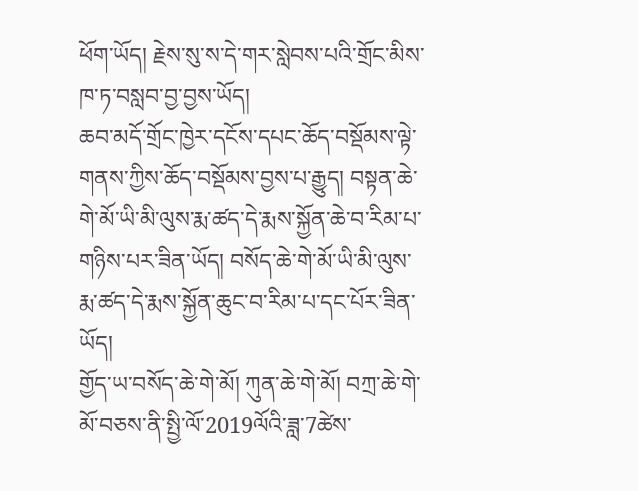ཕོག་ཡོད། རྗེས་སུ་ས་དེ་གར་སླེབས་པའི་གྲོང་མིས་ཁ་ཏ་བསླབ་བྱ་བྱས་ཡོད།
ཆབ་མདོ་གྲོང་ཁྱེར་དངོས་དཔང་ཆོད་བསྡོམས་ལྟེ་གནས་ཀྱིས་ཆོད་བསྡོམས་བྱས་པ་རྒྱུད། བསྟན་ཆེ་གེ་མོ་ཡི་མི་ལུས་རྨ་ཚད་དེ་རྨས་སྐྱོན་ཆེ་བ་རིམ་པ་གཉིས་པར་ཟིན་ཡོད། བསོད་ཆེ་གེ་མོ་ཡི་མི་ལུས་རྨ་ཚད་དེ་རྨས་སྐྱོན་ཆུང་བ་རིམ་པ་དང་པོར་ཟིན་ཡོད།
གྱོད་ཡ་བསོད་ཆེ་གེ་མོ། ཀུན་ཆེ་གེ་མོ། བཀྲ་ཆེ་གེ་མོ་བཅས་ནི་སྤྱི་ལོ་2019ལོའི་ཟླ་7ཚེས་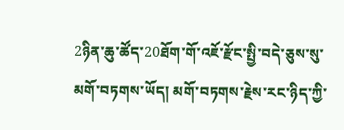2ཉིན་ཆུ་ཚོད་20ཐོག་གོ་འཇོ་རྫོང་སྤྱི་བདེ་ཅུས་སུ་མགོ་བཏགས་ཡོད། མགོ་བཏགས་རྗེས་རང་ཉིད་ཀྱི་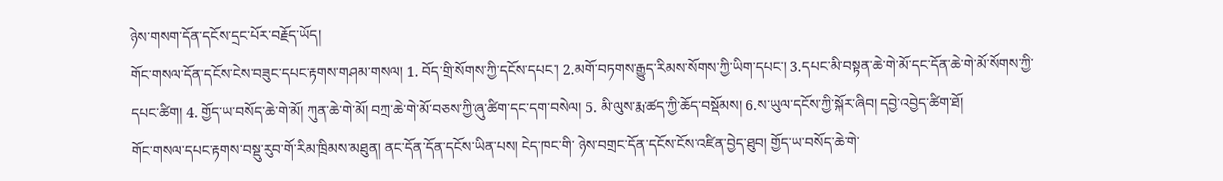ཉེས་གསག་དོན་དངོས་དྲང་པོར་བརྗོད་ཡོད།
གོང་གསལ་དོན་དངོས་ངེས་བཟུང་དཔང་རྟགས་གཤམ་གསལ། 1. བོད་གྲི་སོགས་ཀྱི་དངོས་དཔང་། 2.མགོ་བཏགས་རྒྱུད་རིམས་སོགས་ཀྱི་ཡིག་དཔང་། 3.དཔང་མི་བསྟན་ཆེ་གེ་མོ་དང་དོན་ཆེ་གེ་མོ་སོགས་ཀྱི་
དཔང་ཚིག། 4. གྱོད་ཡ་བསོད་ཆེ་གེ་མོ། ཀུན་ཆེ་གེ་མོ། བཀྲ་ཆེ་གེ་མོ་བཅས་ཀྱི་ཞུ་ཚིག་དང་དག་བསེལ། 5. མི་ལུས་རྨ་ཚད་ཀྱི་ཆོད་བསྡོམས། 6.ས་ཡུལ་དངོས་ཀྱི་སྐོར་ཞིབ། དབྱེ་འབྱེད་ཚིག་ཐོ།
གོང་གསལ་དཔང་རྟགས་བསྡུ་རུབ་གོ་རིམ་ཁྲིམས་མཐུན། ནང་དོན་དོན་དངོས་ཡིན་པས། ངེད་ཁང་གི་ ཉེས་བགྲང་དོན་དངོས་ངོས་འཛིན་བྱེད་ཐུབ། གྱོད་ཡ་བསོད་ཆེ་གེ་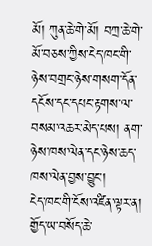མོ། ཀུན་ཆེ་གེ་མོ། བཀྲ་ཆེ་གེ་མོ་བཅས་ཀྱིས་ངེད་ཁང་གི་ཉེས་བགྲང་ཉེས་གསག་དོན་དངོས་དང་དཔང་རྟགས་ལ་བསམ་འཆར་མེད་པས། ནག་ཉེས་ཁས་ལེན་དང་ཉེས་ཆད་ཁས་ལེན་བྱས་བྱུང་།
ངེད་ཁང་གི་ངོས་འཛིན་ལྟར་ན། གྱོད་ཡ་བསོད་ཆེ་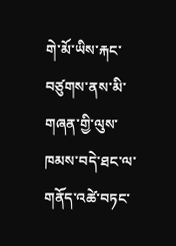གེ་མོ་ཡིས་རྐང་བཙུགས་ནས་མི་གཞན་གྱི་ལུས་ཁམས་བདེ་ཐང་ལ་གནོད་འཚེ་བཏང་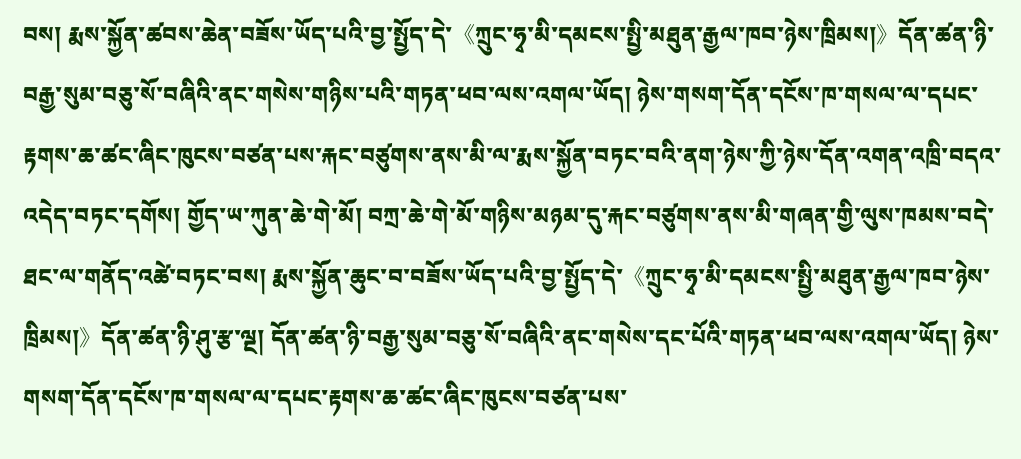བས། རྨས་སྐྱོན་ཚབས་ཆེན་བཟོས་ཡོད་པའི་བྱ་སྤྱོད་དེ་《ཀྲུང་ཧྭ་མི་དམངས་སྤྱི་མཐུན་རྒྱལ་ཁབ་ཉེས་ཁྲིམས།》དོན་ཚན་ཉི་བརྒྱ་སུམ་བཅུ་སོ་བཞིའི་ནང་གསེས་གཉིས་པའི་གཏན་ཕབ་ལས་འགལ་ཡོད། ཉེས་གསག་དོན་དངོས་ཁ་གསལ་ལ་དཔང་རྟགས་ཆ་ཚང་ཞིང་ཁུངས་བཙན་པས་རྐང་བཙུགས་ནས་མི་ལ་རྨས་སྐྱོན་བཏང་བའི་ནག་ཉེས་ཀྱི་ཉེས་དོན་འགན་འཁྲི་བདའ་འདེད་བཏང་དགོས། གྱོད་ཡ་ཀུན་ཆེ་གེ་མོ། བཀྲ་ཆེ་གེ་མོ་གཉིས་མཉམ་དུ་རྐང་བཙུགས་ནས་མི་གཞན་གྱི་ལུས་ཁམས་བདེ་ཐང་ལ་གནོད་འཚེ་བཏང་བས། རྨས་སྐྱོན་ཆུང་བ་བཟོས་ཡོད་པའི་བྱ་སྤྱོད་དེ་《ཀྲུང་ཧྭ་མི་དམངས་སྤྱི་མཐུན་རྒྱལ་ཁབ་ཉེས་ཁྲིམས།》དོན་ཚན་ཉི་ཤུ་རྩ་ལྔ། དོན་ཚན་ཉི་བརྒྱ་སུམ་བཅུ་སོ་བཞིའི་ནང་གསེས་དང་པོའི་གཏན་ཕབ་ལས་འགལ་ཡོད། ཉེས་གསག་དོན་དངོས་ཁ་གསལ་ལ་དཔང་རྟགས་ཆ་ཚང་ཞིང་ཁུངས་བཙན་པས་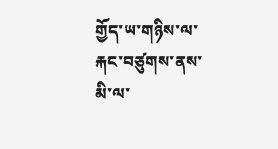གྱོད་ཡ་གཉིས་ལ་རྐང་བཙུགས་ནས་མི་ལ་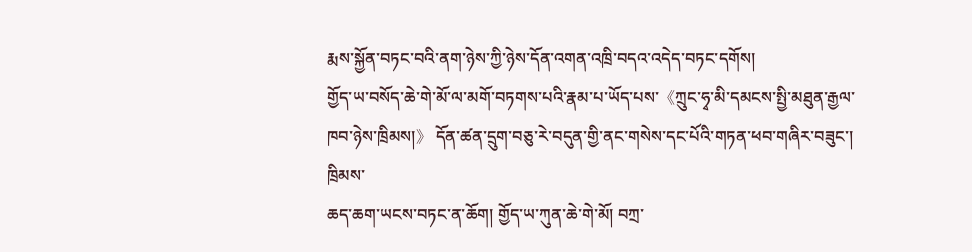རྨས་སྐྱོན་བཏང་བའི་ནག་ཉེས་ཀྱི་ཉེས་དོན་འགན་འཁྲི་བདའ་འདེད་བཏང་དགོས།
གྱོད་ཡ་བསོད་ཆེ་གེ་མོ་ལ་མགོ་བཏགས་པའི་རྣམ་པ་ཡོད་པས་《ཀྲུང་ཧྭ་མི་དམངས་སྤྱི་མཐུན་རྒྱལ་
ཁབ་ཉེས་ཁྲིམས།》 དོན་ཚན་དྲུག་བཅུ་རེ་བདུན་གྱི་ནང་གསེས་དང་པོའི་གཏན་ཕབ་གཞིར་བཟུང་། ཁྲིམས་
ཆད་ཆག་ཡངས་བཏང་ན་ཆོག། གྱོད་ཡ་ཀུན་ཆེ་གེ་མོ། བཀྲ་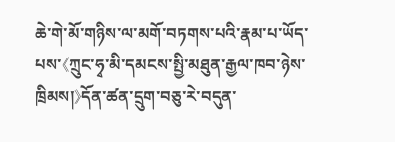ཆེ་གེ་མོ་གཉིས་ལ་མགོ་བཏགས་པའི་རྣམ་པ་ཡོད་
པས་《ཀྲུང་ཧྭ་མི་དམངས་སྤྱི་མཐུན་རྒྱལ་ཁབ་ཉེས་ཁྲིམས།》དོན་ཚན་དྲུག་བཅུ་རེ་བདུན་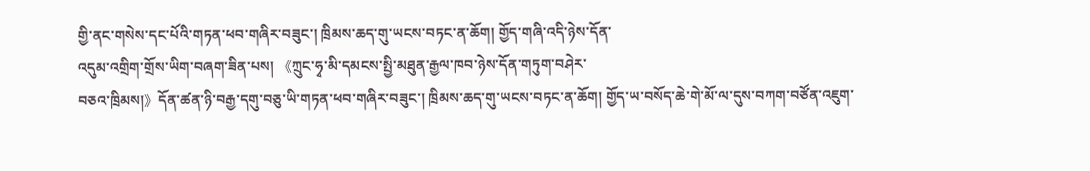གྱི་ནང་གསེས་དང་པོའི་གཏན་ཕབ་གཞིར་བཟུང་། ཁྲིམས་ཆད་གུ་ཡངས་བཏང་ན་ཆོག། གྱོད་གཞི་འདི་ཉེས་དོན་
འདུམ་འགྲིག་གྲོས་ཡིག་བཞག་ཟིན་པས། 《ཀྲུང་ཧྭ་མི་དམངས་སྤྱི་མཐུན་རྒྱལ་ཁབ་ཉེས་དོན་གཏུག་བཤེར་
བཅའ་ཁྲིམས།》དོན་ཚན་ཉི་བརྒྱ་དགུ་བཅུ་ཡི་གཏན་ཕབ་གཞིར་བཟུང་། ཁྲིམས་ཆད་གུ་ཡངས་བཏང་ན་ཆོག། གྱོད་ཡ་བསོད་ཆེ་གེ་མོ་ལ་དུས་བཀག་བཙོན་འཇུག་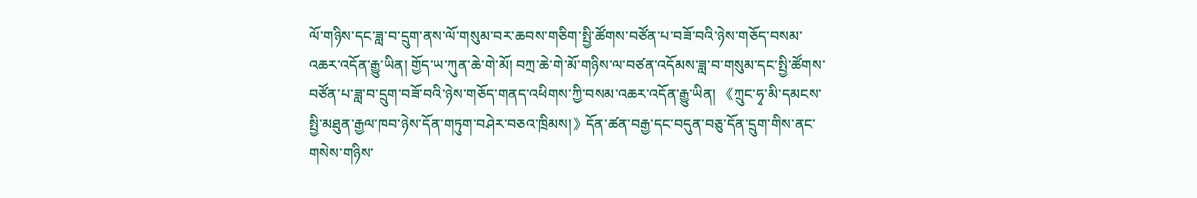ལོ་གཉིས་དང་ཟླ་བ་དྲུག་ནས་ལོ་གསུམ་བར་ཆབས་གཅིག་སྤྱི་ཚོགས་བཙོན་པ་བཟོ་བའི་ཉེས་གཅོད་བསམ་འཆར་འདོན་རྒྱུ་ཡིན། གྱོད་ཡ་ཀུན་ཆེ་གེ་མོ། བཀྲ་ཆེ་གེ་མོ་གཉིས་ལ་བཙན་འདོམས་ཟླ་བ་གསུམ་དང་སྤྱི་ཚོགས་བཙོན་པ་ཟླ་བ་དྲུག་བཟོ་བའི་ཉེས་གཅོད་གནད་འཕིགས་ཀྱི་བསམ་འཆར་འདོན་རྒྱུ་ཡིན། 《ཀྲུང་ཧྭ་མི་དམངས་སྤྱི་མཐུན་རྒྱལ་ཁབ་ཉེས་དོན་གཏུག་བཤེར་བཅའ་ཁྲིམས།》དོན་ཚན་བརྒྱ་དང་བདུན་བཅུ་དོན་དྲུག་གིས་ནང་གསེས་གཉིས་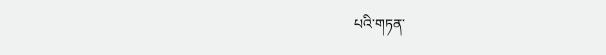པའི་གཏན་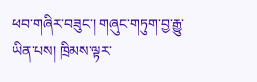ཕབ་གཞིར་བཟུང་། གཞུང་གཏུག་བྱ་རྒྱུ་ཡིན་པས། ཁྲིམས་ལྟར་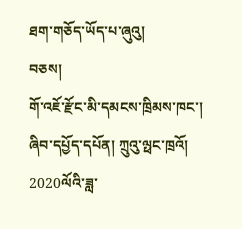ཐག་གཅོད་ཡོད་པ་ཞུའུ།
བཅས།
གོ་འཇོ་རྫོང་མི་དམངས་ཁྲིམས་ཁང་།
ཞིབ་དཔྱོད་དཔོན། ཀྲུའུ་ལྥང་ཁྲའོ།
2020ལོའི་ཟླ་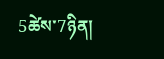5ཚེས་7ཉིན།